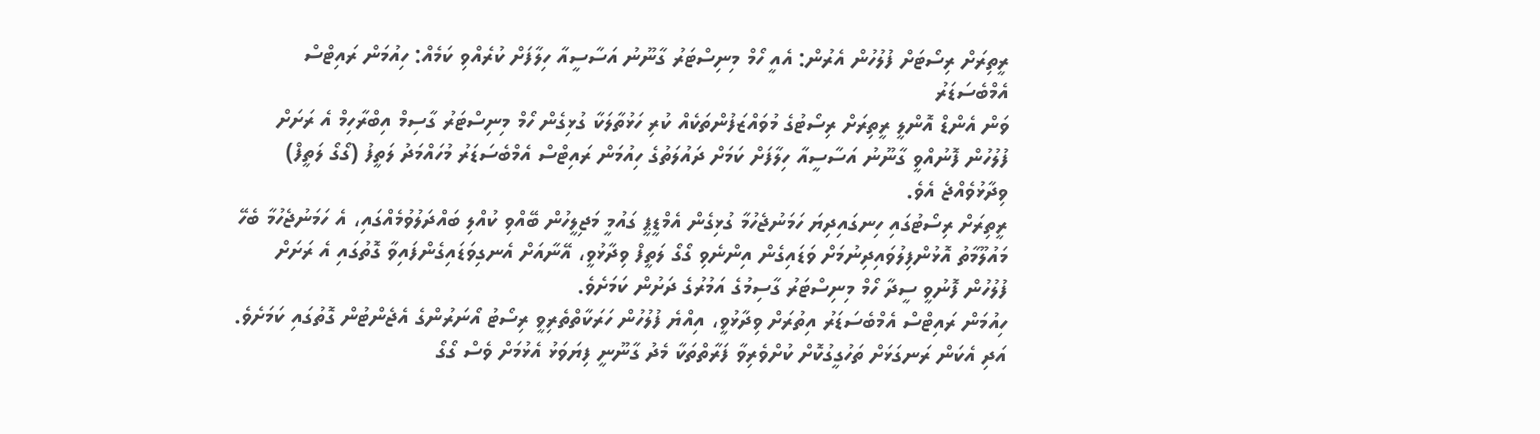ރީތިރަށް ރިސޯޓަށް ފުލުހުން އެރުން: އެއީ ހޯމް މިނިސްޓަރު ގާނޫނު އަސާސީއާ ހިލާފަށް ކުރެއްވި ކަމެއް: ހިއުމަން ރައިޓްސް އެމްބެސަޑަރު
ވަން އެންޑް އޮންލީ ރީތިރަށް ރިސޯޓުގެ މުވައްޒަފުންތަކެއް ކުރި ހަޅުތާލަކާ ގުޅިގެން ހޯމް މިނިސްޓަރު ގާސިމް އިބްރާހިމް އެ ރަށަށް ފުލުހުން ފޮނުއްވީ ގާނޫނު އަސާސީއާ ހިލާފަށް ކަމަށް ދައުލަތުގެ ހިއުމަން ރައިޓްސް އެމްބެސަޑަރު މުހައްމަދު ލަތީފު (ގޯގޯ ލަތީފް) ވިދާޅުވެއްޖެ އެވެ.
ރީތިރަށް ރިސޯޓުގައި ހިނގައިދިޔަ ހަމަނުޖެހުމާ ގުޅިގެން އެމްޑީޕީ ގައުމީ މަޖިލީހުން ބޭއްވި ކުއްލި ބައްދަލުވުމެއްގައި، އެ ހަމަނުޖެހުމާ ބެހޭ މައުލޫމާތު އޮޅުންފިލުވައިދިނުމަށް ވަޑައިގެން އިންނެވި ގޯގޯ ލަތީފް ވިދާޅުވީ، އޭނާއަށް އެނގިވަޑައިގެންފައިވާ ގޮތުގައި އެ ރަށަށް ފުލުހުން ފޮނުވީ ސީދާ ހޯމް މިނިސްޓަރު ގާސިމުގެ އަމުރުގެ ދަށުން ކަމަށެވެ.
ހިއުމަން ރައިޓްސް އެމްބެސަޑަރު އިތުރަށް ވިދާޅުވީ، އިއްޔެ ފުލުހުން ހަރަކާތްތެރިވީ ރިސޯޓު އޯނަރުންގެ އެޖެންޓުން ގޮތުގައި ކަމަށެވެ. އަދި އެކަން ރަނގަޅަށް ތަހުގީގުކޮށް ކުށްވެރިވާ ފަރާތްތަކާ މެދު ގާނޫނީ ފިޔަވަޅު އެޅުމަށް ވެސް ގޯގޯ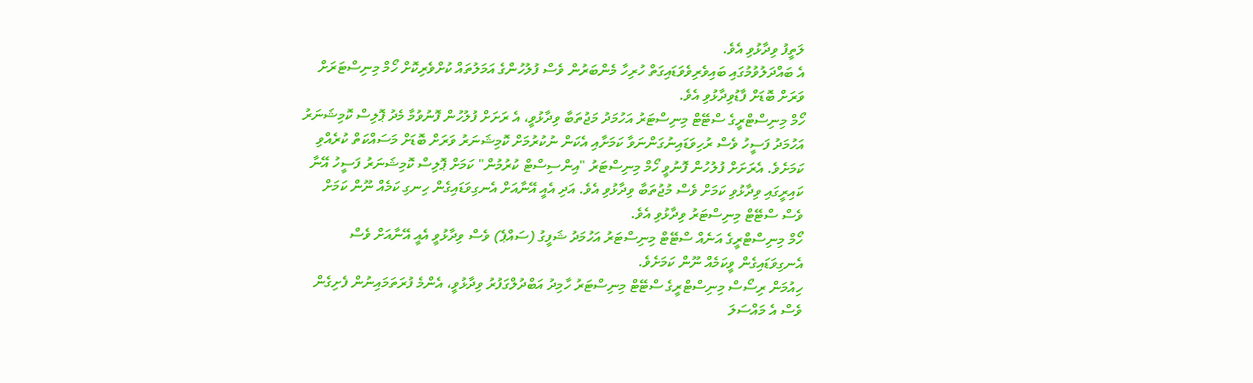ލަތީފު ވިދާޅުވި އެވެ.
އެ ބައްދަލުވުމުގައި ބައިވެރިވެވަޑައިގަތް ހުރިހާ މެންބަރުން ވެސް ފުލުހުންގެ އަމަލުތައް ކުށްވެރިކޮށް ހޯމް މިނިސްޓަރަށް ވަރަށް ބޮޑަށް ފާޑުވިދާޅުވި އެވެ.
ހޯމް މިނިސްޓްރީގެ ސްޓޭޓް މިނިސްޓަރު އަހުމަދު މަޖުތަބާ ވިދާޅުވީ، އެ ރަށަށް ފުލުހުން ފޮނުވުމާ މެދު ޕޮލިސް ކޮމިޝަނަރު އަހުމަދު ފަސީހު ވެސް ރުހިވަޑައިނުގަންނަވާ ކަމަށާއި އެކަން ނުކުރުމަށް ކޮމިޝަނަރު ވަރަށް ބޮޑަށް މަސައްކަތް ކުރެއްވި ކަމަށެވެ. އެރަށަށް ފުލުހުން ފޮނުވީ ހޯމް މިނިސްޓަރު "އިންސިސްޓް ކުރުމުން" ކަމަށް ޕޮލިސް ކޮމިޝަނަރު ފަސީހު އޭނާ ކައިރީގައި ވިދާޅުވި ކަމަށް ވެސް މުޖުތަބާ ވިދާޅުވި އެވެ. އަދި އެއީ އޭނާއަށް އެނގިވަޑައިގެން ހިނގި ކަމެއް ނޫން ކަމަށް ވެސް ސްޓޭޓް މިނިސްޓަރު ވިދާޅުވި އެވެ.
ހޯމް މިނިސްޓްރީގެ އަނެއް ސްޓޭޓް މިނިސްޓަރު އަހުމަދު ޝަފީގު (ސައްޕެ) ވެސް ވިދާޅުވީ އެއީ އޭނާއަށް ވެސް އެނގިވަޑައިގެން ވީކަމެއް ނޫން ކަމަށެވެ.
ހިއުމަން ރިސޯސް މިނިސްޓްރީގެ ސްޓޭޓް މިނިސްޓަރު ހާމިދު އަބްދުލްގަފުރު ވިދާޅުވީ، އެންމެ ފުރަތަމައިނުން ފެށިގެން ވެސް އެ މައްސަލަ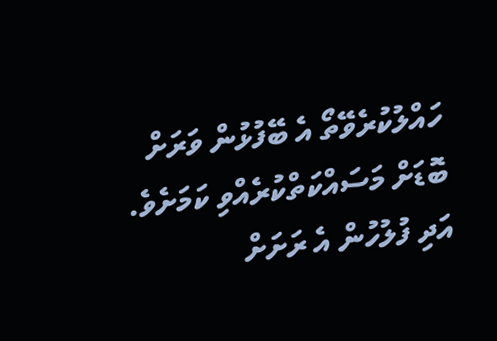ހައްލުކުރެވޭތޯ އެ ބޭފުޅުން ވަރަށް ބޮޑަށް މަސައްކަތްކުރެއްވި ކަމަށެވެ. އަދި ފުލުހުން އެ ރަށަށް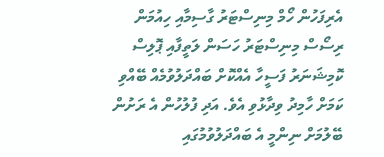އެރިފަހުން ހޯމް މިނިސްޓަރު ގާސިމާއި ހިއުމަން ރިސޯސް މިނިސްޓަރު ހަސަން ލަތީފާއި ޕޮލިސް ކޮމިޝަނަރު ފަސީހާ އެއްކޮށް ބައްދަލުވުމެއް ބޭއްވި ކަމަށް ހާމިދު ވިދާޅުވި އެވެ. އަދި ފުލުހުން އެ ރަށުން ބޭލުމަށް ނިންމީ އެ ބައްދަލުވުމުގައި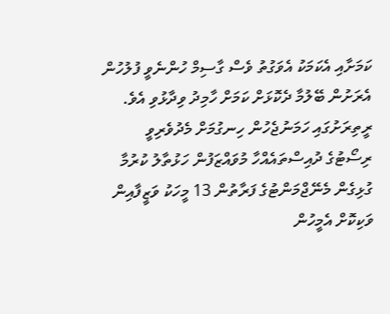ކަމަށާއި އެކަމަކު އެވަގުތު ވެސް ގާސިމް ހުންނެވީ ފުލުހުން އެރަށުން ބޭލުމާ ދެކޮޅަށް ކަމަށް ހާމިދު ވިދާޅުވި އެވެ.
ރީތިރަށުގައި ހަމަނުޖެހުން ހިނގުމަށް މެދުވެރިވީ ރިސޯޓުގެ ދުއިސްތައެއްހާ މުވައްޒަފުން ހަޅުތާލު ކުރުމާ ގުޅިގެން މެނޭޖްމަންޓުގެ ފަރާތުން 13 މީހަކު ވަޒީފާއިން ވަކިކޮށް އެމީހުން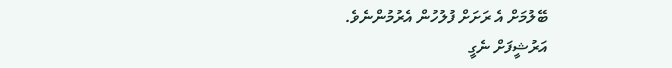ބޭލުމަށް އެ ރަށަށް ފުލުހުން އެރުމުންނެވެ.
އަރުޝީފަށް ނެގީ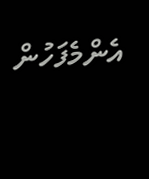އެންމެފަހުން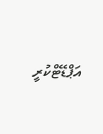އަޕްޑޭޓްކުރީ